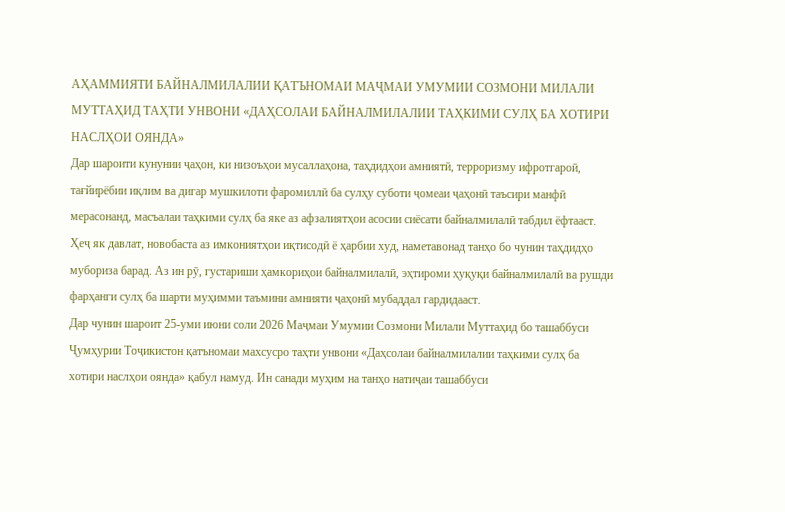АҲАММИЯТИ БАЙНАЛМИЛАЛИИ ҚАТЪНОМАИ МАҶМАИ УМУМИИ СОЗМОНИ МИЛАЛИ МУТТАҲИД ТАҲТИ УНВОНИ «ДАҲСОЛАИ БАЙНАЛМИЛАЛИИ ТАҲКИМИ СУЛҲ БА ХОТИРИ НАСЛҲОИ ОЯНДА»
Дар шароити кунунии ҷаҳон, ки низоъҳои мусаллаҳона, таҳдидҳои амниятӣ, терроризму ифротгароӣ, тағйирёбии иқлим ва дигар мушкилоти фаромиллӣ ба сулҳу суботи ҷомеаи ҷаҳонӣ таъсири манфӣ мерасонанд, масъалаи таҳкими сулҳ ба яке аз афзалиятҳои асосии сиёсати байналмилалӣ табдил ёфтааст.
Ҳеҷ як давлат, новобаста аз имкониятҳои иқтисодӣ ё ҳарбии худ, наметавонад танҳо бо чунин таҳдидҳо мубориза барад. Аз ин рӯ, густариши ҳамкориҳои байналмилалӣ, эҳтироми ҳуқуқи байналмилалӣ ва рушди фарҳанги сулҳ ба шарти муҳимми таъмини амнияти ҷаҳонӣ мубаддал гардидааст.
Дар чунин шароит 25-уми июни соли 2026 Маҷмаи Умумии Созмони Милали Муттаҳид бо ташаббуси Ҷумҳурии Тоҷикистон қатъномаи махсусро таҳти унвони «Даҳсолаи байналмилалии таҳкими сулҳ ба хотири наслҳои оянда» қабул намуд. Ин санади муҳим на танҳо натиҷаи ташаббуси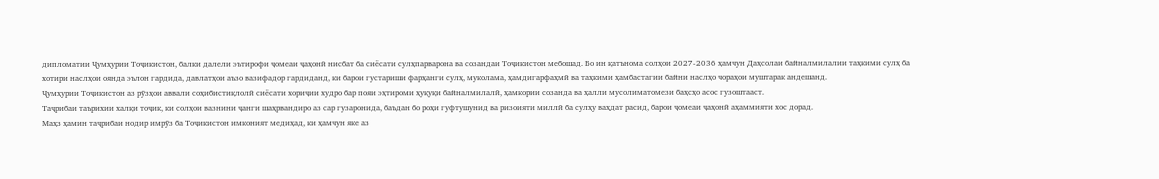дипломатии Ҷумҳурии Тоҷикистон, балки далели эътирофи ҷомеаи ҷаҳонӣ нисбат ба сиёсати сулҳпарварона ва созандаи Тоҷикистон мебошад. Бо ин қатънома солҳои 2027-2036 ҳамчун Даҳсолаи байналмилалии таҳкими сулҳ ба хотири наслҳои оянда эълон гардида, давлатҳои аъзо вазифадор гардиданд, ки барои густариши фарҳанги сулҳ, муколама, ҳамдигарфаҳмӣ ва таҳкими ҳамбастагии байни наслҳо чораҳои муштарак андешанд.
Ҷумҳурии Тоҷикистон аз рӯзҳои аввали соҳибистиқлолӣ сиёсати хориҷии худро бар пояи эҳтироми ҳуқуқи байналмилалӣ, ҳамкории созанда ва ҳалли мусолиматомези баҳсҳо асос гузоштааст.
Таҷрибаи таърихии халқи тоҷик, ки солҳои вазнини ҷанги шаҳрвандиро аз сар гузаронида, баъдан бо роҳи гуфтушунид ва ризоияти миллӣ ба сулҳу ваҳдат расид, барои ҷомеаи ҷаҳонӣ аҳаммияти хос дорад.
Маҳз ҳамин таҷрибаи нодир имрӯз ба Тоҷикистон имконият медиҳад, ки ҳамчун яке аз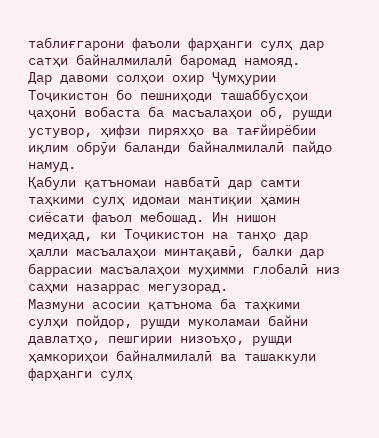таблиғгарони фаъоли фарҳанги сулҳ дар сатҳи байналмилалӣ баромад намояд.
Дар давоми солҳои охир Ҷумҳурии Тоҷикистон бо пешниҳоди ташаббусҳои ҷаҳонӣ вобаста ба масъалаҳои об, рушди устувор, ҳифзи пиряхҳо ва тағйирёбии иқлим обрӯи баланди байналмилалӣ пайдо намуд.
Қабули қатъномаи навбатӣ дар самти таҳкими сулҳ идомаи мантиқии ҳамин сиёсати фаъол мебошад. Ин нишон медиҳад, ки Тоҷикистон на танҳо дар ҳалли масъалаҳои минтақавӣ, балки дар баррасии масъалаҳои муҳимми глобалӣ низ саҳми назаррас мегузорад.
Мазмуни асосии қатънома ба таҳкими сулҳи пойдор, рушди муколамаи байни давлатҳо, пешгирии низоъҳо, рушди ҳамкориҳои байналмилалӣ ва ташаккули фарҳанги сулҳ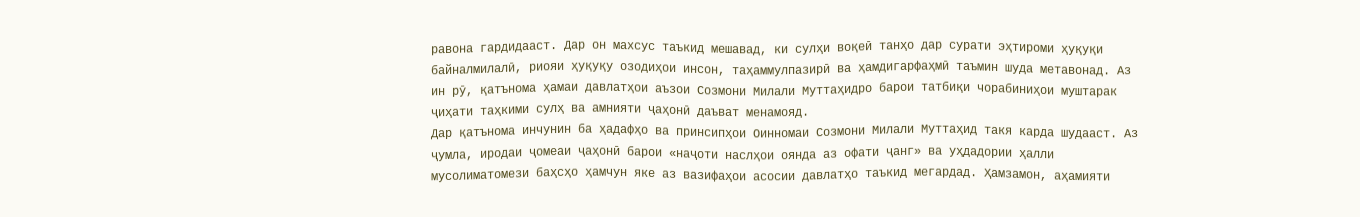равона гардидааст. Дар он махсус таъкид мешавад, ки сулҳи воқеӣ танҳо дар сурати эҳтироми ҳуқуқи байналмилалӣ, риояи ҳуқуқу озодиҳои инсон, таҳаммулпазирӣ ва ҳамдигарфаҳмӣ таъмин шуда метавонад. Аз ин рӯ, қатънома ҳамаи давлатҳои аъзои Созмони Милали Муттаҳидро барои татбиқи чорабиниҳои муштарак ҷиҳати таҳкими сулҳ ва амнияти ҷаҳонӣ даъват менамояд.
Дар қатънома инчунин ба ҳадафҳо ва принсипҳои Оинномаи Созмони Милали Муттаҳид такя карда шудааст. Аз ҷумла, иродаи ҷомеаи ҷаҳонӣ барои «наҷоти наслҳои оянда аз офати ҷанг» ва уҳдадории ҳалли мусолиматомези баҳсҳо ҳамчун яке аз вазифаҳои асосии давлатҳо таъкид мегардад. Ҳамзамон, аҳамияти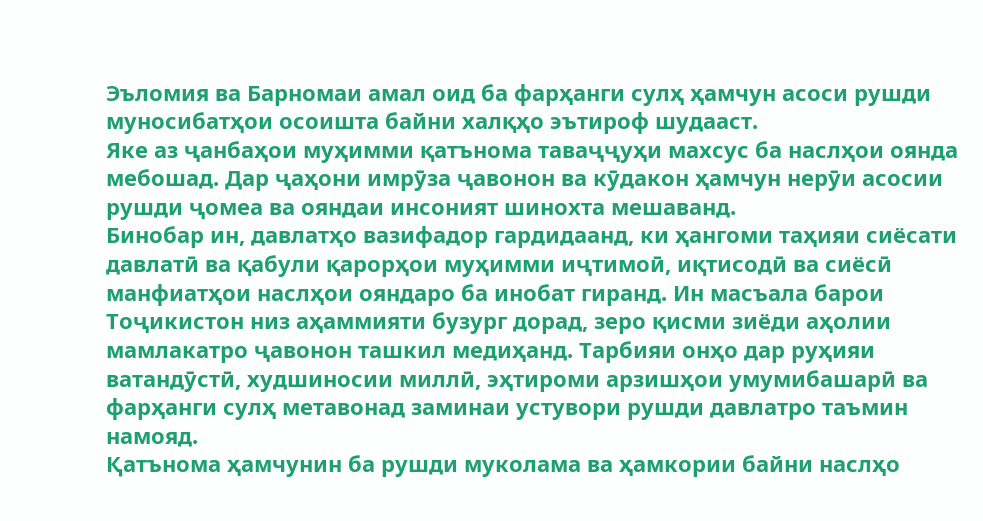Эъломия ва Барномаи амал оид ба фарҳанги сулҳ ҳамчун асоси рушди муносибатҳои осоишта байни халқҳо эътироф шудааст.
Яке аз ҷанбаҳои муҳимми қатънома таваҷҷуҳи махсус ба наслҳои оянда мебошад. Дар ҷаҳони имрӯза ҷавонон ва кӯдакон ҳамчун нерӯи асосии рушди ҷомеа ва ояндаи инсоният шинохта мешаванд.
Бинобар ин, давлатҳо вазифадор гардидаанд, ки ҳангоми таҳияи сиёсати давлатӣ ва қабули қарорҳои муҳимми иҷтимоӣ, иқтисодӣ ва сиёсӣ манфиатҳои наслҳои ояндаро ба инобат гиранд. Ин масъала барои Тоҷикистон низ аҳаммияти бузург дорад, зеро қисми зиёди аҳолии мамлакатро ҷавонон ташкил медиҳанд. Тарбияи онҳо дар руҳияи ватандӯстӣ, худшиносии миллӣ, эҳтироми арзишҳои умумибашарӣ ва фарҳанги сулҳ метавонад заминаи устувори рушди давлатро таъмин намояд.
Қатънома ҳамчунин ба рушди муколама ва ҳамкории байни наслҳо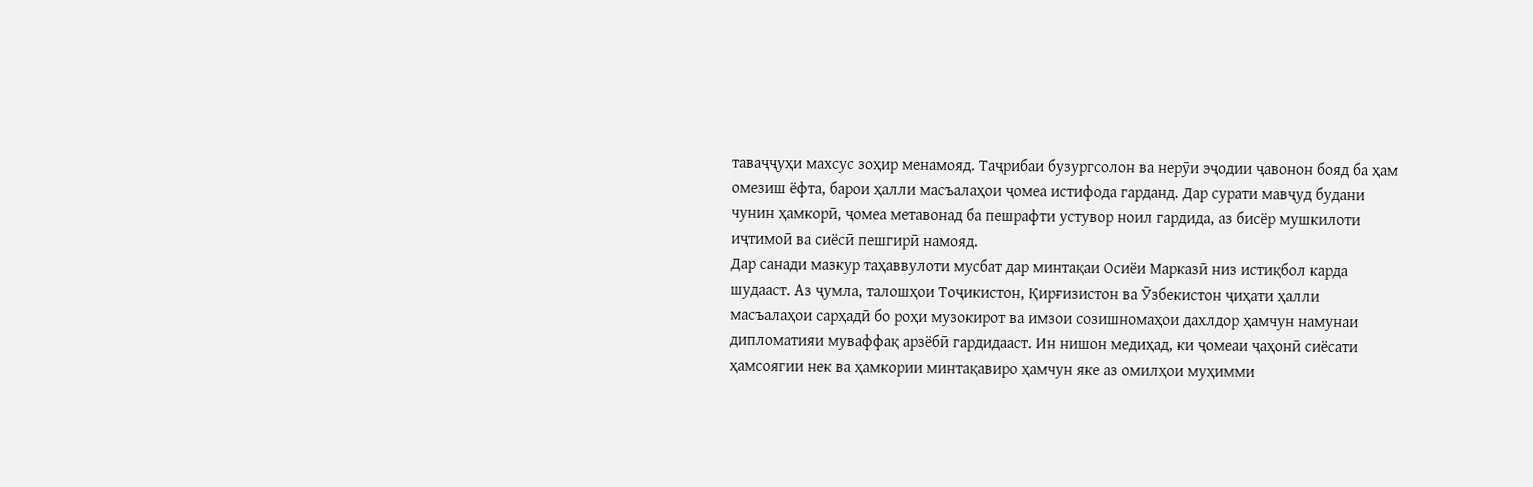таваҷҷуҳи махсус зоҳир менамояд. Таҷрибаи бузургсолон ва нерӯи эҷодии ҷавонон бояд ба ҳам омезиш ёфта, барои ҳалли масъалаҳои ҷомеа истифода гарданд. Дар сурати мавҷуд будани чунин ҳамкорӣ, ҷомеа метавонад ба пешрафти устувор ноил гардида, аз бисёр мушкилоти иҷтимоӣ ва сиёсӣ пешгирӣ намояд.
Дар санади мазкур таҳаввулоти мусбат дар минтақаи Осиёи Марказӣ низ истиқбол карда шудааст. Аз ҷумла, талошҳои Тоҷикистон, Қирғизистон ва Ӯзбекистон ҷиҳати ҳалли масъалаҳои сарҳадӣ бо роҳи музокирот ва имзои созишномаҳои дахлдор ҳамчун намунаи дипломатияи муваффақ арзёбӣ гардидааст. Ин нишон медиҳад, ки ҷомеаи ҷаҳонӣ сиёсати ҳамсоягии нек ва ҳамкории минтақавиро ҳамчун яке аз омилҳои муҳимми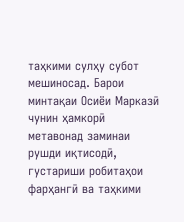таҳкими сулҳу субот мешиносад. Барои минтақаи Осиёи Марказӣ чунин ҳамкорӣ метавонад заминаи рушди иқтисодӣ, густариши робитаҳои фарҳангӣ ва таҳкими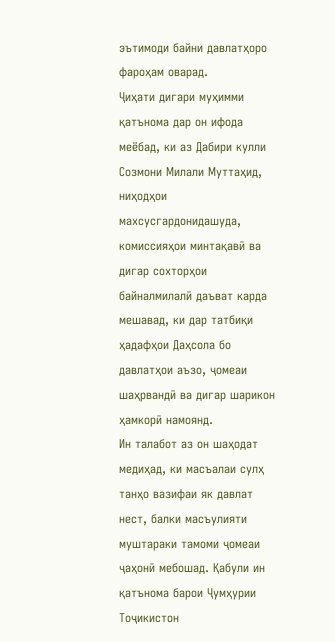эътимоди байни давлатҳоро фароҳам оварад.
Ҷиҳати дигари муҳимми қатънома дар он ифода меёбад, ки аз Дабири кулли Созмони Милали Муттаҳид, ниҳодҳои махсусгардонидашуда, комиссияҳои минтақавӣ ва дигар сохторҳои байналмилалӣ даъват карда мешавад, ки дар татбиқи ҳадафҳои Даҳсола бо давлатҳои аъзо, ҷомеаи шаҳрвандӣ ва дигар шарикон ҳамкорӣ намоянд.
Ин талабот аз он шаҳодат медиҳад, ки масъалаи сулҳ танҳо вазифаи як давлат нест, балки масъулияти муштараки тамоми ҷомеаи ҷаҳонӣ мебошад. Қабули ин қатънома барои Ҷумҳурии Тоҷикистон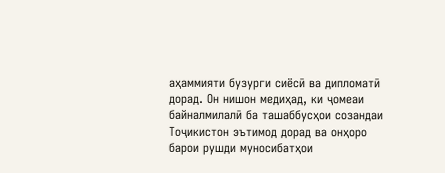аҳаммияти бузурги сиёсӣ ва дипломатӣ дорад. Он нишон медиҳад, ки ҷомеаи байналмилалӣ ба ташаббусҳои созандаи Тоҷикистон эътимод дорад ва онҳоро барои рушди муносибатҳои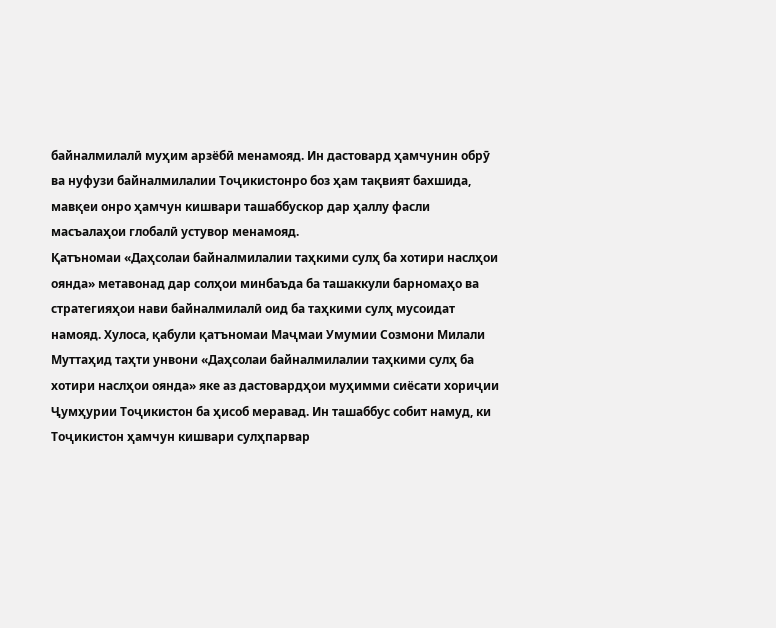байналмилалӣ муҳим арзёбӣ менамояд. Ин дастовард ҳамчунин обрӯ ва нуфузи байналмилалии Тоҷикистонро боз ҳам тақвият бахшида, мавқеи онро ҳамчун кишвари ташаббускор дар ҳаллу фасли масъалаҳои глобалӣ устувор менамояд.
Қатъномаи «Даҳсолаи байналмилалии таҳкими сулҳ ба хотири наслҳои оянда» метавонад дар солҳои минбаъда ба ташаккули барномаҳо ва стратегияҳои нави байналмилалӣ оид ба таҳкими сулҳ мусоидат намояд. Хулоса, қабули қатъномаи Маҷмаи Умумии Созмони Милали Муттаҳид таҳти унвони «Даҳсолаи байналмилалии таҳкими сулҳ ба хотири наслҳои оянда» яке аз дастовардҳои муҳимми сиёсати хориҷии Ҷумҳурии Тоҷикистон ба ҳисоб меравад. Ин ташаббус собит намуд, ки Тоҷикистон ҳамчун кишвари сулҳпарвар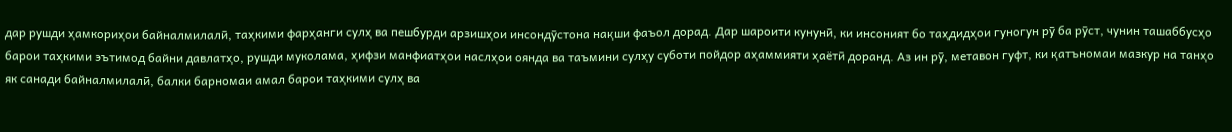дар рушди ҳамкориҳои байналмилалӣ, таҳкими фарҳанги сулҳ ва пешбурди арзишҳои инсондӯстона нақши фаъол дорад. Дар шароити кунунӣ, ки инсоният бо таҳдидҳои гуногун рӯ ба рӯст, чунин ташаббусҳо барои таҳкими эътимод байни давлатҳо, рушди муколама, ҳифзи манфиатҳои наслҳои оянда ва таъмини сулҳу суботи пойдор аҳаммияти ҳаётӣ доранд. Аз ин рӯ, метавон гуфт, ки қатъномаи мазкур на танҳо як санади байналмилалӣ, балки барномаи амал барои таҳкими сулҳ ва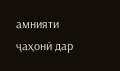амнияти ҷаҳонӣ дар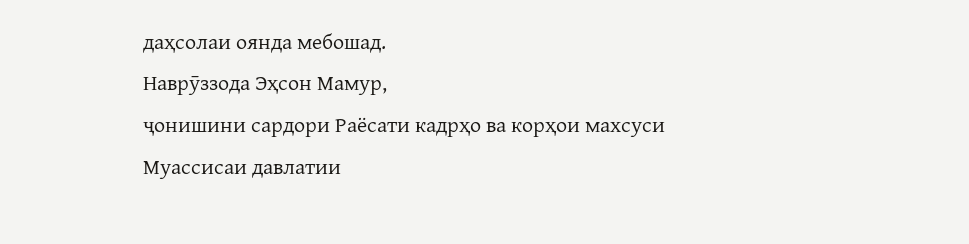даҳсолаи оянда мебошад.
Наврӯззода Эҳсон Мамур,
ҷонишини сардори Раёсати кадрҳо ва корҳои махсуси
Муассисаи давлатии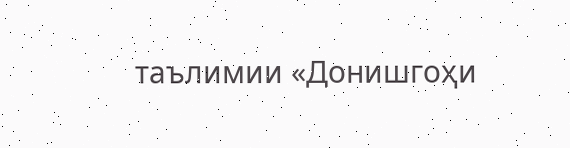таълимии «Донишгоҳи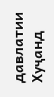давлатии
Хуҷанд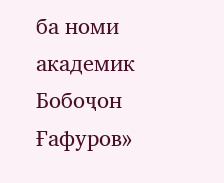ба номи академик Бобоҷон Ғафуров»